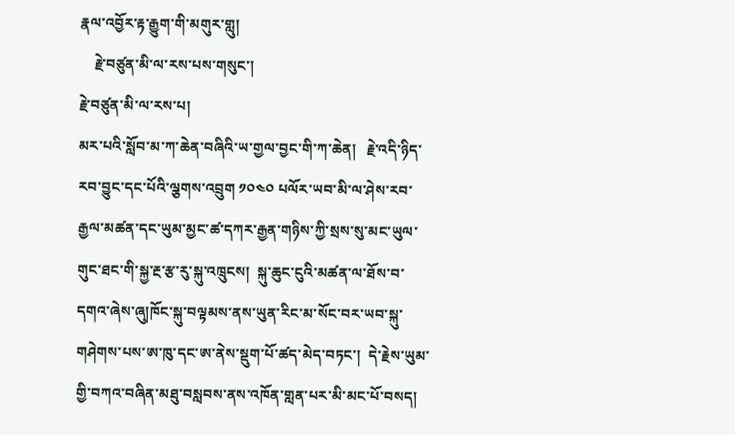རྣལ་འབྱོར་རྟ་རྒྱུག་གི་མགུར་གླུ།
    རྗེ་བཙུན་མི་ལ་རས་པས་གསུང་།
རྗེ་བཙུན་མི་ལ་རས་པ།
མར་པའི་སློབ་མ་ཀ་ཆེན་བཞིའི་ཡ་གྱལ་བྱང་གི་ཀ་ཆེན།   རྗེ་འདི་ཉིད་རབ་བྱུང་དང་པོའི་ལྕགས་འབྲུག ༡༠༤༠ པལོར་ཡབ་མི་ལ་ཤེས་རབ་རྒྱལ་མཚན་དང་ཡུམ་མྱང་ཚ་དཀར་རྒྱན་གཉིས་ཀྱི་སྲས་སུ་མང་ཡུལ་གུང་ཐང་གི་སྐྱ་རྔ་རྩ་རུ་སྐུ་འཁྲུངས།  སྐུ་ཆུང་ངུའི་མཚན་ལ་ཐོས་བ་དགའ་ཞེས་ཞུ།ཁོང་སྐུ་བལྟམས་ནས་ཡུན་རིང་མ་སོང་བར་ཡབ་སྐུ་གཤེགས་པས་ཨ་ཁུ་དང་ཨ་ནེས་སྡུག་པོ་ཚད་མེད་བཏང་།  དེ་རྗེས་ཡུམ་གྱི་བཀའ་བཞིན་མཐུ་བསླབས་ནས་འཁོན་གླན་པར་མི་མང་པོ་བསད།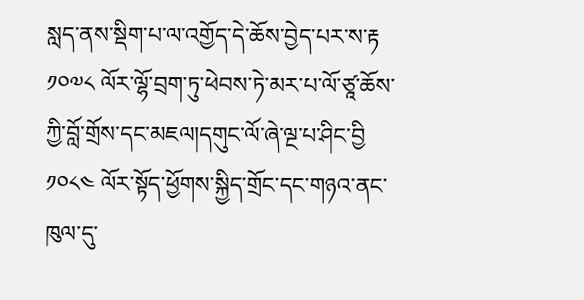སླད་ནས་སྡིག་པ་ལ་འགྱོད་དེ་ཆོས་བྱེད་པར་ས་རྟ ༡༠༧༨ ལོར་ལྷོ་བྲག་ཏུ་ཕེབས་ཏེ་མར་པ་ལོ་ཙཱ་ཆོས་ཀྱི་བློ་གྲོས་དང་མཇལ།དགུང་ལོ་ཞེ་ལྔ་པ་ཤིང་བྱི ༡༠༨༤ ལོར་སྟོད་ཕྱོགས་སྐྱིད་གྲོང་དང་གཉའ་ནང་ཁུལ་དུ་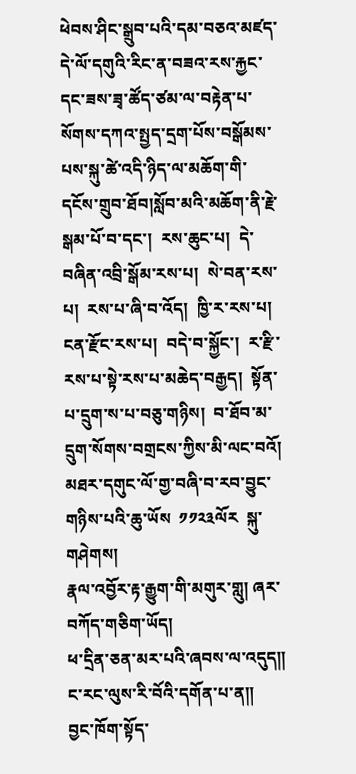ཕེབས་ཤིང་སྒྲུབ་པའི་དམ་བཅའ་མཛད་དེ་ལོ་དགུའི་རིང་ན་བཟའ་རས་རྐྱང་དང་ཟས་ཟྭ་ཚོད་ཙམ་ལ་བརྟེན་པ་སོགས་དཀའ་སྤྱད་དྲག་པོས་བསྒོམས་པས་སྐུ་ཚེ་འདི་ཉིད་ལ་མཆོག་གི་དངོས་གྲུབ་ཐོབ།སློབ་མའི་མཆོག་ནི་རྗེ་སྒམ་པོ་བ་དང་།  རས་ཆུང་པ།  དེ་བཞིན་འབྲི་སྒོམ་རས་པ།  སེ་བན་རས་པ།  རས་པ་ཞི་བ་འོད།  ཁྱི་ར་རས་པ།   ངན་རྫོང་རས་པ།  བདེ་བ་སྐྱོང་།  ར་རྫི་རས་པ་སྟེ་རས་པ་མཆེད་བརྒྱད།  སྟོན་པ་དྲུག་ས་པ་བཅུ་གཉིས།  བ་ཐོབ་མ་དྲུག་སོགས་བགྲངས་ཀྱིས་མི་ལང་བའོ།  མཐར་དགུང་ལོ་གྱ་བཞི་བ་རབ་བྱུང་གཉིས་པའི་ཆུ་ཡོས  ༡༡༢༣ལོར  སྐུ་གཤེགས།
རྣལ་འབྱོར་རྟ་རྒྱུག་གི་མགུར་གླུ། ཞར་བཀོད་གཅིག་ཡོད།
ཕ་དྲིན་ཅན་མར་པའི་ཞབས་ལ་འདུད༎
ང་རང་ལུས་རི་བོའི་དགོན་པ་ན༎
བྱང་ཁོག་སྟོད་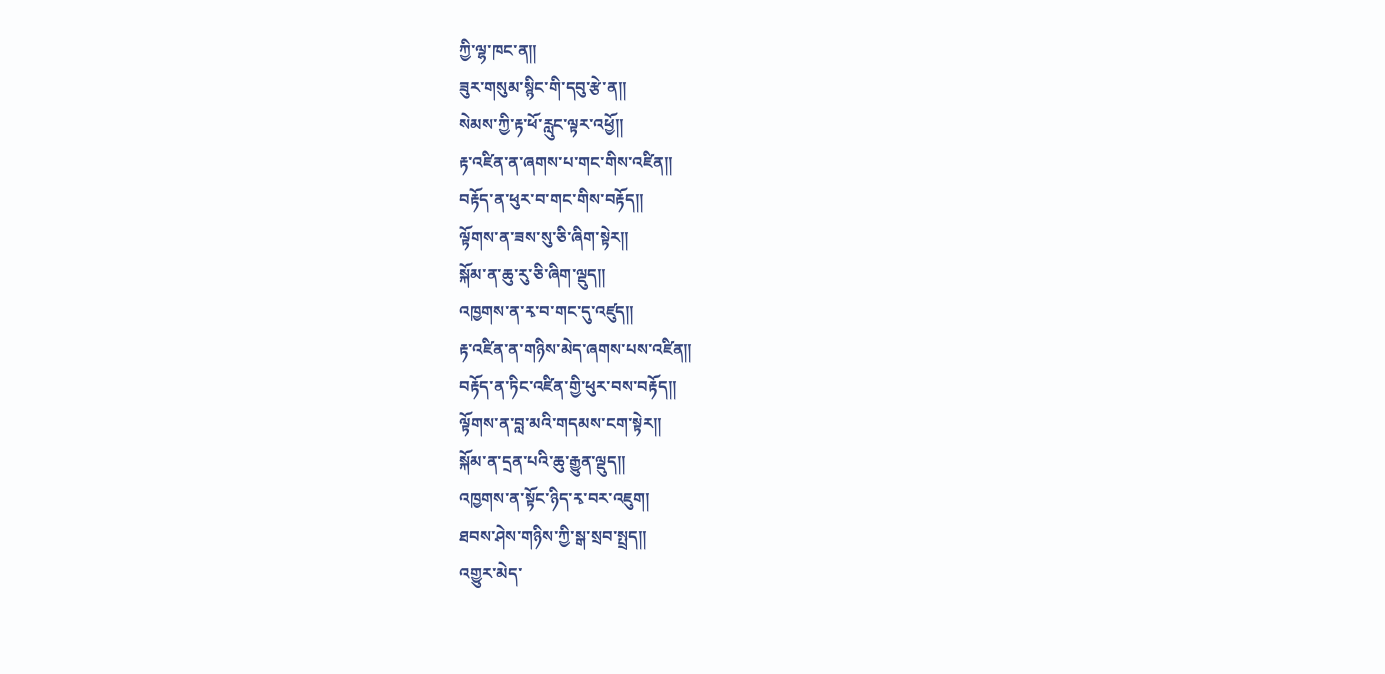ཀྱི་ལྷ་ཁང་ན༎
ཟུར་གསུམ་སྙིང་གི་དབུ་རྩེ་ན༎
སེམས་ཀྱི་རྟ་ཕོ་རླུང་ལྟར་འཕྱོ༎
རྟ་འཛིན་ན་ཞགས་པ་གང་གིས་འཛིན༎
བརྟོད་ན་ཕུར་བ་གང་གིས་བརྟོད༎
ལྟོགས་ན་ཟས་སུ་ཅི་ཞིག་སྟེར༎
སྐོམ་ན་ཆུ་རུ་ཅི་ཞིག་ལྡུད༎
འཁྱགས་ན་རྭ་བ་གང་དུ་འཛུད༎
རྟ་འཛིན་ན་གཉིས་མེད་ཞགས་པས་འཛིན༎
བརྟོད་ན་ཏིང་འཛིན་གྱི་ཕུར་བས་བརྟོད༎
ལྟོགས་ན་བླ་མའི་གདམས་ངག་སྟེར༎
སྐོམ་ན་དྲན་པའི་ཆུ་རྒྱུན་ལྡུད༎
འཁྱགས་ན་སྟོང་ཉིད་རྭ་བར་འཇུག།
ཐབས་ཤེས་གཉིས་ཀྱི་སྒ་སྲབ་སྤྲད༎
འགྱུར་མེད་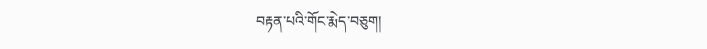བརྟན་པའི་གོང་རྨེད་བཅུག།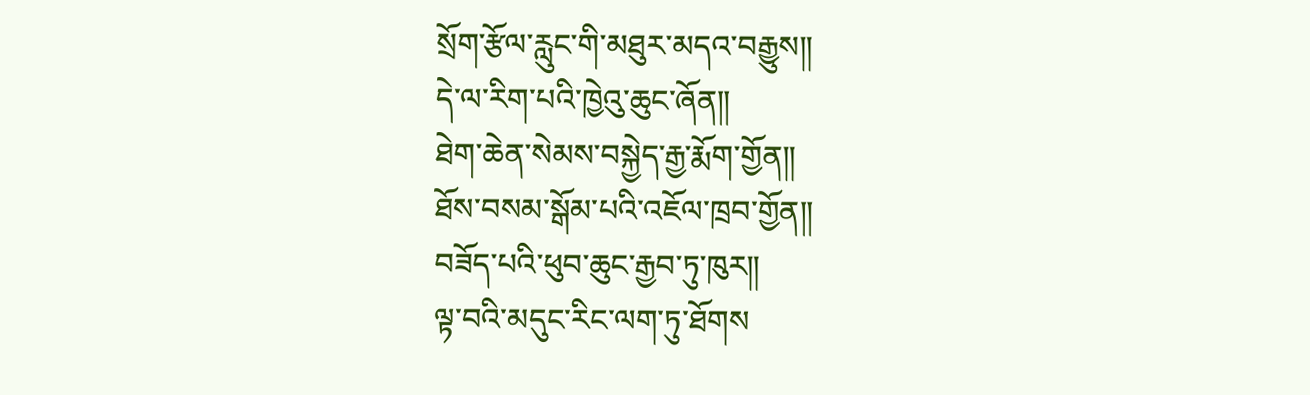སྲོག་རྩོལ་རླུང་གི་མཐུར་མདའ་བརྒྱུས༎
དེ་ལ་རིག་པའི་ཁྱེའུ་ཆུང་ཞོན༎
ཐེག་ཆེན་སེམས་བསྐྱེད་རྒྱ་རྨོག་གྱོན༎
ཐོས་བསམ་སྒོམ་པའི་འཇོལ་ཁྲབ་གྱོན༎
བཟོད་པའི་ཕུབ་ཆུང་རྒྱབ་ཏུ་ཁུར༎
ལྟ་བའི་མདུང་རིང་ལག་ཏུ་ཐོགས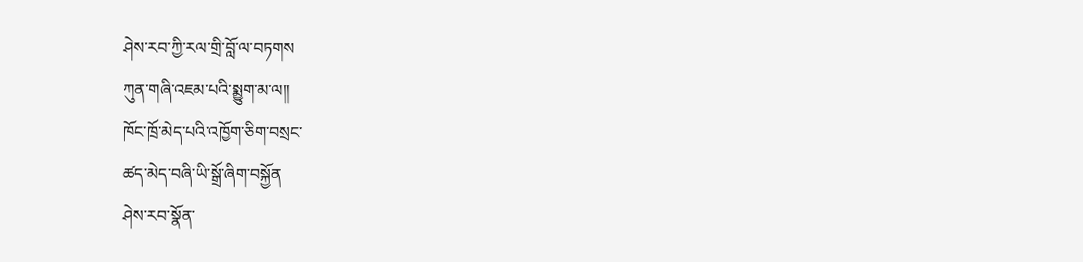ཤེས་རབ་ཀྱི་རལ་གྲི་བློ་ལ་བཏགས
ཀུན་གཞི་འཇམ་པའི་སྨྱུག་མ་ལ༎
ཁོང་ཁྲོ་མེད་པའི་འཁྱོག་ཅིག་བསྲང་
ཚད་མེད་བཞི་ཡི་སྒྲོ་ཞིག་བསྐྱོན
ཤེས་རབ་སྣོན་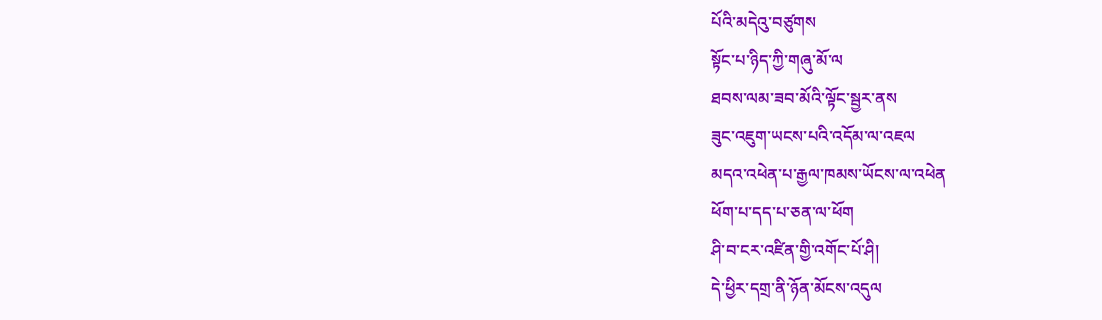པོའི་མདེའུ་བཙུགས
སྟོང་པ་ཉིད་ཀྱི་གཞུ་མོ་ལ
ཐབས་ལམ་ཟབ་མོའི་ལྟོང་སྦྱར་ནས
ཟུང་འཇུག་ཡངས་པའི་འདོམ་ལ་འཇལ
མདའ་འཕེན་པ་རྒྱལ་ཁམས་ཡོངས་ལ་འཕེན
ཕོག་པ་དད་པ་ཅན་ལ་ཕོག
ཤི་བ་ངར་འཛིན་གྱི་འགོང་པོ་ཤི།
དེ་ཕྱིར་དགྲ་ནི་ཉོན་མོངས་འདུལ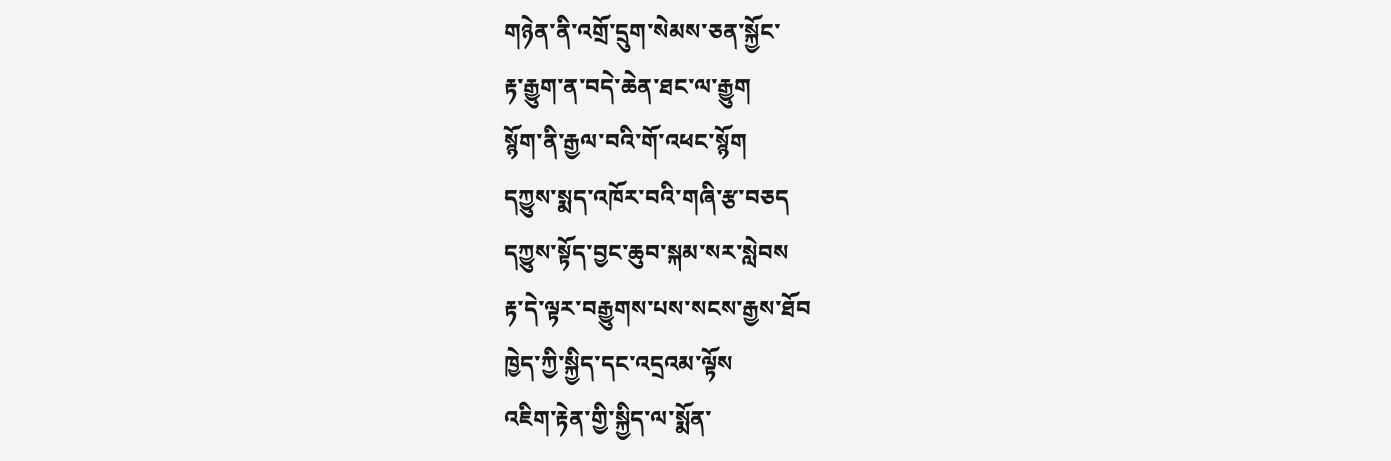གཉེན་ནི་འགྲོ་དྲུག་སེམས་ཅན་སྐྱོང་
རྟ་རྒྱུག་ན་བདེ་ཆེན་ཐང་ལ་རྒྱུག
སྙོག་ནི་རྒྱལ་བའི་གོ་འཕང་སྙོག
དཀྱུས་སྨད་འཁོར་བའི་གཞི་རྩ་བཅད
དཀྱུས་སྟོད་བྱང་ཆུབ་སྐམ་སར་སླེབས
རྟ་དེ་ལྟར་བརྒྱུགས་པས་སངས་རྒྱས་ཐོབ
ཁྱེད་ཀྱི་སྐྱིད་དང་འདྲའམ་ལྟོས
འཇིག་རྟེན་གྱི་སྐྱིད་ལ་སྨོན་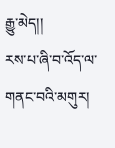རྒྱུ་མེད།།
རས་པ་ཞི་བ་འོད་ལ་གནང་བའི་མགུར།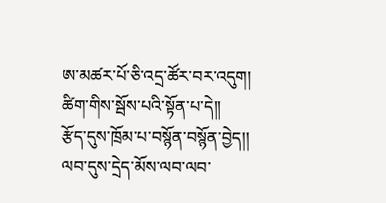ཨ་མཚར་པོ་ཅི་འདྲ་ཚོར་བར་འདུག།
ཚིག་གིས་སྦོས་པའི་སྟོན་པ་དེ།།
རྩོད་དུས་ཁྲོམ་པ་བསྙོན་བསྙོན་བྱེད།།
ལབ་དུས་དྲེད་མོས་ལབ་ལབ་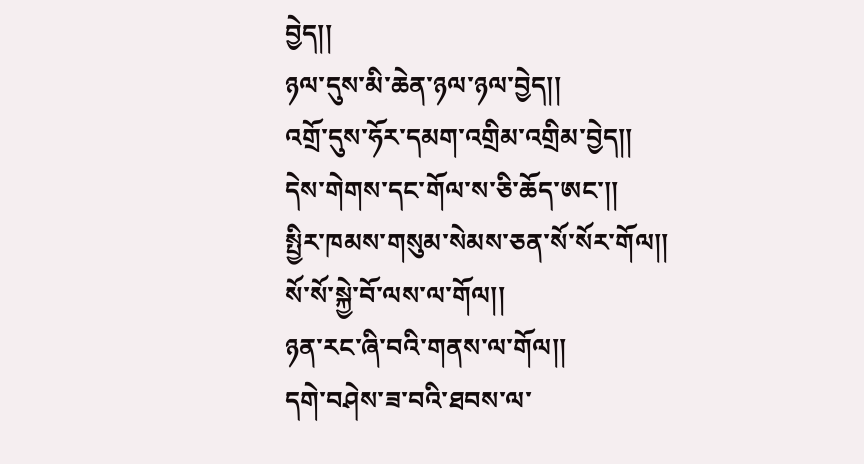བྱེད།།
ཉལ་དུས་མི་ཆེན་ཉལ་ཉལ་བྱེད།།
འགྲོ་དུས་ཧོར་དམག་འགྲིམ་འགྲིམ་བྱེད།།
དེས་གེགས་དང་གོལ་ས་ཅི་ཆོད་ཨང་།།
སྤྱིར་ཁམས་གསུམ་སེམས་ཅན་སོ་སོར་གོལ།།
སོ་སོ་སྐྱེ་བོ་ལས་ལ་གོལ།།
ཉན་རང་ཞི་བའི་གནས་ལ་གོལ།།
དགེ་བཤེས་ཟ་བའི་ཐབས་ལ་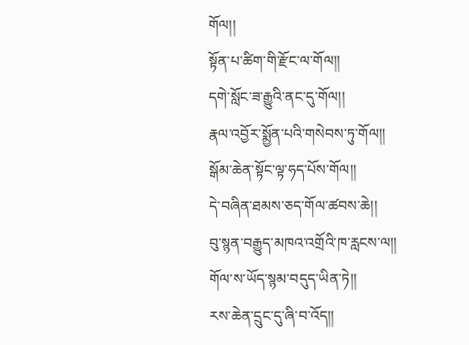གོལ།།
སྟོན་པ་ཚིག་གི་རྫོང་ལ་གོལ།།
དགེ་སློང་ཟ་རྒྱུའི་ནང་དུ་གོལ།།
རྣལ་འབྱོར་སྨྱོན་པའི་གསེབས་ཏུ་གོལ།།
སྒོམ་ཆེན་སྟོང་ལྟ་ཧད་པོས་གོལ།།
དེ་བཞིན་ཐམས་ཅད་གོལ་ཚབས་ཆེ།།
བུ་སྙན་བརྒྱུད་མཁའ་འགྲོའི་ཁ་རླངས་ལ།།
གོལ་ས་ཡོད་སྙམ་བདུད་ཡིན་ཏེ།།
རས་ཆེན་དྲུང་དུ་ཞི་བ་འོད།།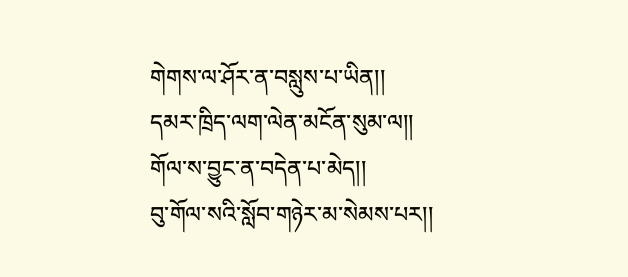གེགས་ལ་ཤོར་ན་བསླུས་པ་ཡིན།།
དམར་ཁྲིད་ལག་ལེན་མངོན་སུམ་ལ།།
གོལ་ས་བྱུང་ན་བདེན་པ་མེད།།
བུ་གོལ་སའི་སློབ་གཉེར་མ་སེམས་པར།།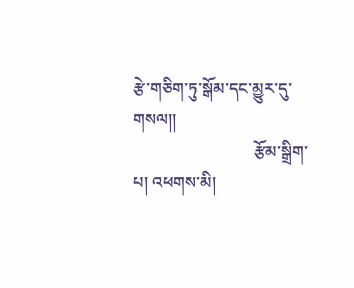རྩེ་གཅིག་ཏུ་སྒོམ་དང་མྱུར་དུ་གསལ།།
                             རྩོམ་སྒྲིག་པ། འཕགས་མི།